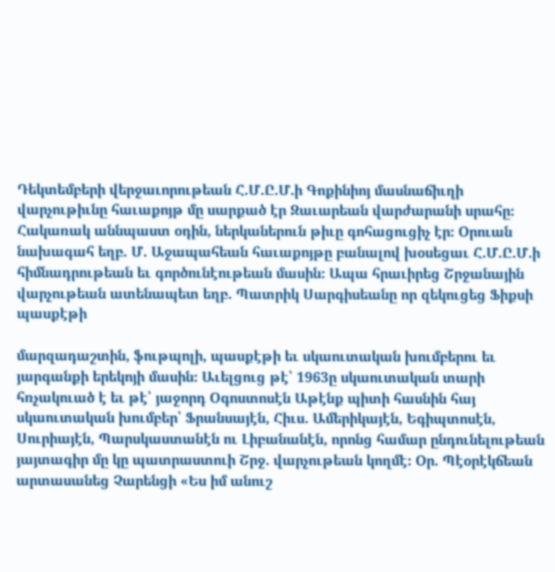Դեկտեմբերի վերջաւորութեան Հ.Մ.Ը.Մ.ի Գոքինիոյ մասնաճիւղի վարչութիւնը հաւաքոյթ մը սարքած էր Զաւարեան վարժարանի սրահը։ Հակառակ աննպաստ օդին, ներկաներուն թիւը գոհացուցիչ էր։ Օրուան նախագահ եղբ. Մ. Աջապահեան հաւաքոյթը բանալով խօսեցաւ Հ.Մ.Ը.Մ.ի հիմնադրութեան եւ գործունէութեան մասին։ Ապա հրաւիրեց Շրջանային վարչութեան ատենապետ եղբ. Պատրիկ Սարգիսեանը որ զեկուցեց Ֆիքսի պասքէթի

մարզադաշտին, ֆութպոլի, պասքէթի եւ սկաուտական խումբերու եւ յարգանքի երեկոյի մասին։ Աւելցուց թէ՝ 1963ը սկաուտական տարի հռչակուած է եւ թէ՝ յաջորդ Օգոստոսէն Աթէնք պիտի հասնին հայ սկաուտական խումբեր՝ Ֆրանսայէն, Հիւս. Ամերիկայէն, Եգիպտոսէն, Սուրիայէն, Պարսկաստանէն ու Լիբանանէն, որոնց համար ընդունելութեան յայտագիր մը կը պատրաստուի Շրջ. վարչութեան կողմէ։ Օր. Պէօրէկճեան արտասանեց Չարենցի «Ես իմ անուշ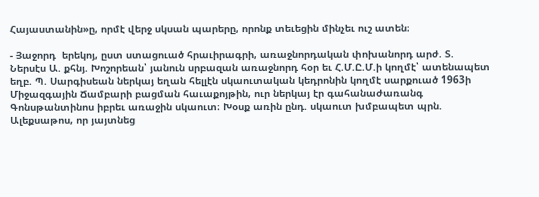Հայաստանին»ը, որմէ վերջ սկսան պարերը, որոնք տեւեցին մինչեւ ուշ ատեն։

- Յաջորդ  երեկոյ, ըստ ստացուած հրաւիրագրի, առաջնորդական փոխանորդ արժ. Տ. Ներսէս Ա. քհնյ. Խոշորեան՝ յանուն սրբազան առաջնորդ հօր եւ Հ.Մ.Ը.Մ.ի կողմէ՝ ատենապետ եղբ. Պ. Սարգիսեան ներկայ եղան հելլէն սկաուտական կեդրոնին կողմէ սարքուած 1963ի Միջազգային Ճամբարի բացման հաւաքոյթին, ուր ներկայ էր գահանաժառանգ Գոնսթանտինոս իբրեւ առաջին սկաուտ։ Խօսք առին ընդ. սկաուտ խմբապետ պրն. Ալեքսաթոս, որ յայտնեց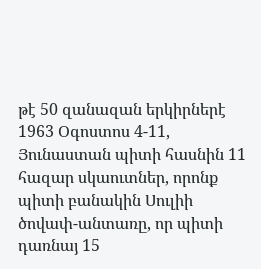թէ 50 զանազան երկիրներէ 1963 Օգոստոս 4-11, Յունաստան պիտի հասնին 11 հազար սկաուտներ, որոնք պիտի բանակին Սուլիի ծովափ-անտառը, որ պիտի դառնայ 15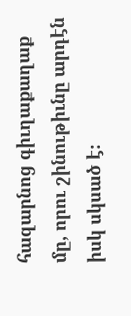հազարնոց գիւղաքաղաք մը, որու շինութիւնը արդէն իսկ սկսած է։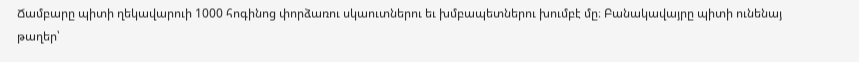Ճամբարը պիտի ղեկավարուի 1000 հոգինոց փորձառու սկաուտներու եւ խմբապետներու խումբէ մը։ Բանակավայրը պիտի ունենայ թաղեր՝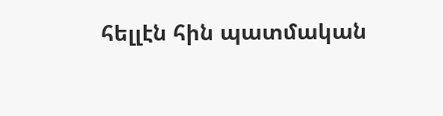հելլէն հին պատմական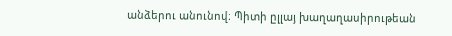անձերու անունով։ Պիտի ըլլայ խաղաղասիրութեան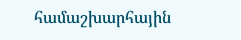համաշխարհային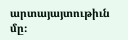արտայայտութիւն մը։